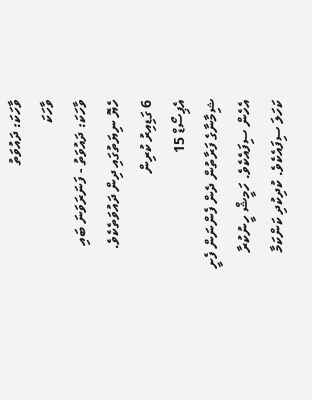ވާހަކަ: ދައުވަތު
ވާހަކަ
ވާހަކަ: ދައުވަތު - ފަނަރަވަނަ ބައި
ހެޔޮ ނިޔަތުގައި ދިން ދައުވަތެކެވެ.
6 ގަޑިއިރު ކުރިން
އެޕިސޯޑް 15
ޝިމާނާގެ ފަރާތުން ދެން ފެންނަން ފެށީ އެހެން ސިފައެކެވެ. ހަމީޝް ހީނުކުރާ ކަހަލަ ސިފައެކެވެ. ކުދިކުދި ކަންކަމާ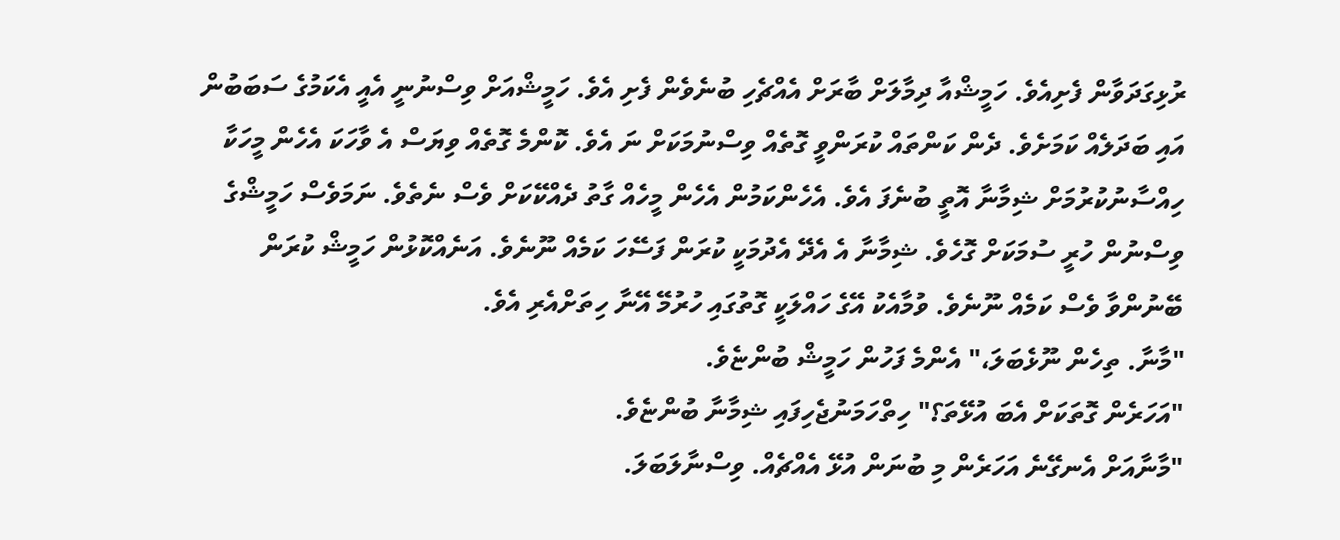ރުޅިގަދަވާން ފެށިއެވެ. ހަމީޝްއާ ދިމާލަށް ބާރަށް އެއްޗެހި ބުނެވެން ފެށި އެވެ. ހަމީޝްއަށް ވިސްނުނީ އެއީ އެކަމުގެ ސަބަބުން އައި ބަދަލެއް ކަމަށެވެ. ދެން ކަންތައް ކުރަންވީ ގޮތެއް ވިސްނުމަކަށް ނަ އެވެ. ކޮންމެ ގޮތެއް ވިޔަސް އެ ވާހަކަ އެހެން މީހަކާ ހިއްސާނުކުރުމަށް ޝިމާނާ އޮތީ ބުނެފަ އެވެ. އެހެންކަމުން އެހެން މީހެއް ގާތު ދެއްކޭކަށް ވެސް ނެތެވެ. ނަމަވެސް ހަމީޝްގެ ވިސްނުން ހުރީ ސުމަކަށް ގޮހެވެ. ޝިމާނާ އެ އެދޭ އެދުމަކީ ކުރަން ފަސޭހަ ކަމެއް ނޫނެވެ. އަނެއްކޮޅުން ހަމީޝް ކުރަން ބޭނުންވާ ވެސް ކަމެއް ނޫނެވެ. ވުމާއެކު އޭގެ ހައްލަކީ ގޮތުގައި ހުރުމޭ އޭނާ ހިތަށްއެރި އެވެ.
"މާނާ. ތިހެން ނޫޅެބަލަ،" އެންމެ ފަހުން ހަމީޝް ބުންޏެވެ.
"އަހަރެން ގޮތަކަށް އެބަ އުޅޭތަ؟" ހިތްހަމަނުޖެހިފައި ޝިމާނާ ބުންޏެވެ.
"މާނާއަށް އެނގޭނެ އަހަރެން މި ބުނަން އުޅޭ އެއްޗެއް. ވިސްނާލަބަލަ.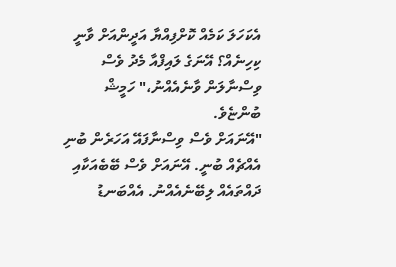އެކަހަލަ ކަމެއް ކޮށްފިއްޔާ އަދީންއަށް ވާނީ ކިހިނެއް؟ އޭނަގެ ލައިފްއާ މެދު ވެސް ވިސްނާލަން ވާނެއެއްނު،" ހަމީޝް ބުންޏެވެ.
"އޭނައަށް ވެސް ވިސްނާފައޭ އަހަރެން ބުނި އެއްޗެއް ބުނީ. އޭނައަށް ވެސް ބޭބެއަކާއި ދައްތައެއް ލިބޭނެއެއްނު. އެއްބަނޑު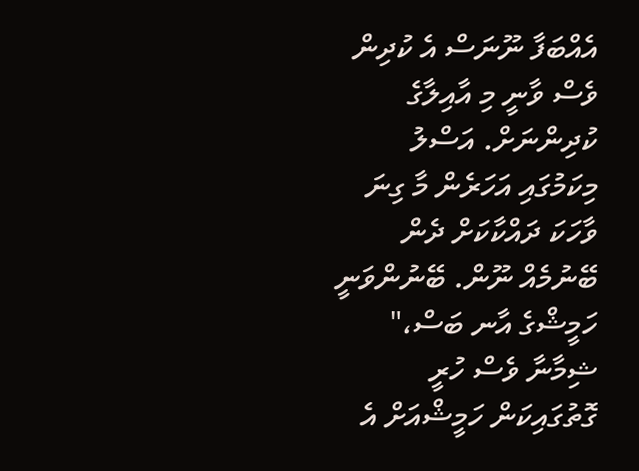އެއްބަފާ ނޫނަސް އެ ކުދިން ވެސް ވާނީ މި އާއިލާގެ ކުދިންނަށް. އަސްލު މިކަމުގައި އަހަރެން މާ ގިނަ ވާހަކަ ދައްކާކަށް ދެން ބޭނުމެއް ނޫން. ބޭނުންވަނީ ހަމީޝްގެ އާނ ބަސް،" ޝިމާނާ ވެސް ހުރީ ގޮތުގައިކަން ހަމީޝްއަށް އެ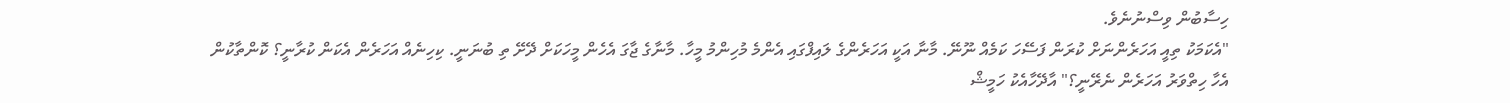ހިސާބުން ވިސްނުނެވެ.
"އެކަމަކު ތިއީ އަހަރެންނަށް ކުރަން ފަސޭހަ ކަމެއް ނޫނޭ. މާނާ އަކީ އަހަރެންގެ ލައިފްގައި އެންމެ މުހިންމު މީހާ. މާނާގެ ޖާގަ އެހެން މީހަކަށް ދޭށޭ ތި ބުނަނީ. ކިހިނެއް އަހަރެން އެކަން ކުރާނީ؟ ކޮންތާކުން އެހާ ހިތްވަރު އަހަރެން ނެރޭނީ؟" އާދޭހާއެކު ހަމީޝް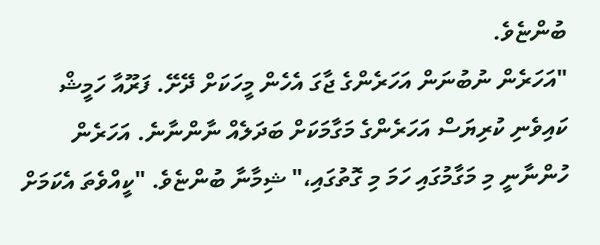ބުންޏެވެ.
"އަހަރެން ނުބުނަން އަހަރެންގެ ޖާގަ އެހެން މީހަކަށް ދޭށޭ. ފަރޫއާ ހަމީޝް ކައިވެނި ކުރިޔަސް އަހަރެންގެ މަގާމަކަށް ބަދަލެއް ނާންނާނެ. އަހަރެން ހުންނާނީ މި މަގާމުގައި ހަމަ މި ގޮތުގައި،" ޝިމާނާ ބުންޏެވެ. "ކީއްވެތަ އެކަމަށް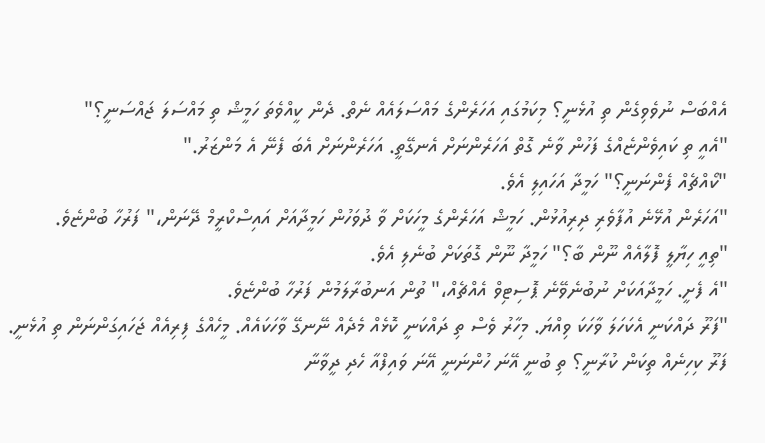އެއްބަސް ނުވެވިގެން ތި އުޅެނީ؟ މިކަމުގައި އަހަރެންގެ މައްސަލައެއް ނެތް. ދެން ކީއްވެތަ ހަމީޝް ތި މައްސަލަ ޖައްސަނީ؟"
"އެއީ ތި ކައިވެންޏެއްގެ ފަހުން ވާނެ ގޮތް އަހަރެންނަށް އެނގޭތީ. އަހަރެންނަށް އެބަ ފެނޭ އެ މަންޒަރު."
"ކޯއްޗެއް ފެންނަނީ؟" ހަމީދާ އަހައިލި އެވެ.
"އަހަރެން އުޅޭނެ އުފާވެރި ދިރިއުޅުން. ހަމީޝް އަހަރެންގެ މީހަކަށް ވާ ދުވަހުން ހަމީދާއަށް އައިސްކްރީމް ދޭނަން،" ފަރުހާ ބުންޏެވެ.
"ތިއީ ހިޔާލީ ފޮލާއެއް ނޫން ބާ؟" ހަމީދާ ނޫން ގޮތަކަށް ބުނެލި އެވެ.
"އެ ފެށީ. ހަމީދާއަކަށް ނުބުނެވޭނެ ޕޮސިޓިވް އެއްޗެއް،" ތުން އަނބުރާލަމުން ފަރުހާ ބުންޏެވެ.
"ފަރޫ ދައްކަނީ އެކަހަލަ ވާހަކަ ވިއްޔަ. މިހާރު ވެސް ތި ދައްކަނީ ކޮޅެއް މެދެއް ނޭނގޭ ވާހަކައެއް. މީހެއްގެ ފިރިއެއް ޖަހައިގަންނަން ތި އުޅެނީ. ފަރޫ ކިހިނެއް ތިކަން ކުރާނީ؟ ތި ބުނީ އޭނަ ހުންނަނީ އޭނަ ވައިފްއާ ހެދި ދީވާނާ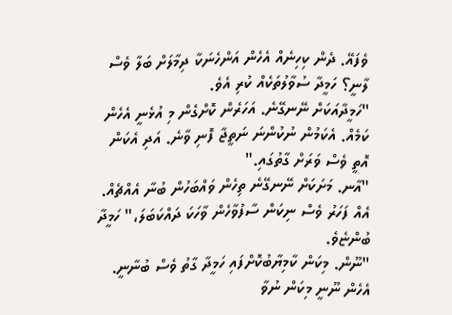ވެފައޭ. ދެން ކިހިނެއް އެހެން އަންހެނަކާ ދިމާލަށް ބަލާ ވެސް ލާނީ؟ ހަމީދާ ސުވާލުތަކެއް ކުރި އެވެ.
"ހަމީދާއަކަށް ނޭނގޭނެ. އަހަރެން ކޮށްގެން މި އުޅެނީ އެހެން ކަމެއް. އެކަމުން ނުކުންނަ ނަތީޖާ ފޮނި ވާނެ. އަދި އެކަން އޮތީ ވެސް ވަރަށް ގާތުގައި."
"އާނ. މަށަކަށް ނޭނގޭނެ ތިހެން ވައްބަހުން ބުނާ އެއްޗެއް. އެއް ފަހަރު ވެސް ނިކަން ސާފުވާހެން ވާހަކަ ދައްކަބަލަ،" ހަމީދާ ބުންޏެވެ.
"ނޫން. މިކަން ކާމިޔާބުކޮށްފައި ހަމީދާ ގާތު ވެސް ބުނާނީ. އެހެން ނޫނީ މިކަން ނުވާ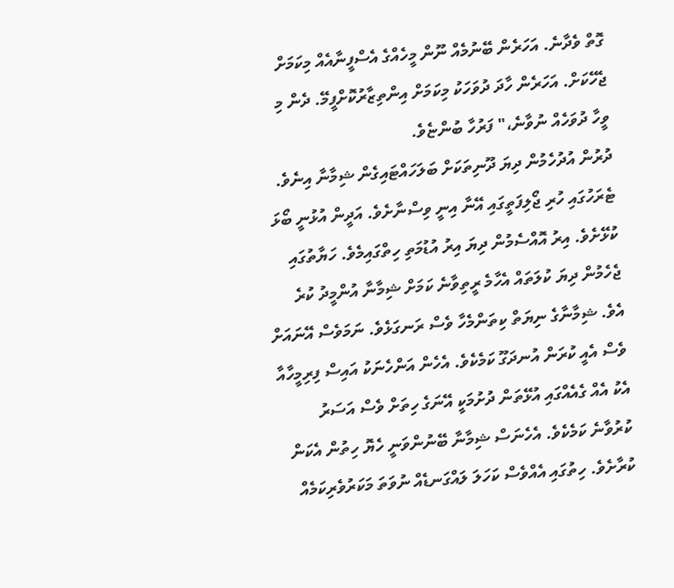ގޮތް ވެދާނެ. އަހަރެން ބޭނުމެއް ނޫން މީހެއްގެ އެސްފީނާއެއް މިކަމަށް ޖެހޭކަށް. އަހަރެން ހާދަ ދުވަހަކު މިކަމަށް އިންތިޒާރުކޮށްފީމޭ. ދެން މި ވީހާ ދުވަހެއް ނުވާނެ،" ފަރުހާ ބުންޏެވެ.
ދުރުން އުދުހެމުން ދިޔަ ދޫނިތަކަށް ބަލަހައްޓައިގެން ޝިމާނާ އިނެވެ. ޓެރަހުގައި ހުރި ޖޯލިފަތީގައި އޭނާ އިނީ ވިސްނާށެވެ. އަދީން އުޅުނީ ބޯޅަ ކުޅޭށެވެ. އިރު އޮއްސެމުން ދިޔަ އިރު އުޑުމަތި ހިތްގައިމެވެ. ހަޔާތުގައި ޖެހެމުން ދިޔަ ކުލަތައް އެހާމެ ރީތިވާނެ ކަމަށް ޝިމާނާ އުންމީދު ކުރެ އެވެ. ޝިމާނާގެ ނިޔަތް ކިތަންމެހާ ވެސް ރަނގަޅެވެ. ނަމަވެސް އޭނައަށް ވެސް އެއީ ކުރަން އުނދަގޫ ކަމެކެވެ. އެހެން އަންހެނަކު އައިސް ފިރިމީހާއާ އެކު އެއް ގެއެއްގައި އުޅޭތަން ދުށުމަކީ އޭނަގެ ހިތަށް ވެސް އަސަރު ކުރުވާނެ ކަމެކެވެ. އެހެނަސް ޝިމާނާ ބޭނުންވަނީ ހެޔޮ ހިތުން އެކަން ކުރާށެވެ. ހިތުގައި އެއްވެސް ކަހަލަ ލައްގަނޑެއް ނުވަތަ މަކަރުވެރިކަމެއް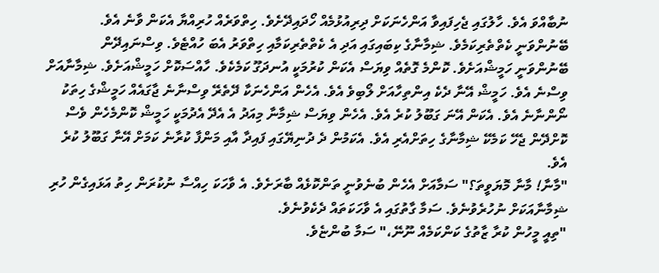ނުބާއްވަ އެވެ. ހާލުގައި ޖެހިފައިވާ އަންހެނަކަށް ދިރިއުޅުމެއް ހޯދައިދޭށެވެ. ހިތްވަރެއް ހުރިއްޔާ އެކަން ވާނެ އެވެ. ބޭނުންވަނީ ކެތްތެރިކަމެވެ. ޝިމާނާގެ ކިބައިގައި އަދި އެ ކެތްތެރިކަމާއި ހިތްވަރު އެބަ ހުއްޓެވެ. ވިސްނައިދޭން ބޭނުންވަނީ ހަމީޝްއަށެވެ. ކޮންމެ ގޮތެއް ވިޔަސް އެކަން ކުރުމަކީ އުނދަގޫ ކަމެކެވެ. ހާއްސަކޮށް ހަމީޝްއަށެވެ. ޝިމާނާއަށް ވިސްނެ އެވެ. ހަމީޝް އޭނާ ދެކެ އިންތިހާއަށް ލޯބިވެ އެވެ. އެހެން އަންހެނަކާ ދޭތެރޭ ވިސްނާނެ ޖާގައެއް ހަމީޝްގެ ހިތަކު ނޯންނާނެ އެވެ. އެކަން އޭނަ ގަބޫލު ކުރެ އެވެ. އެހެން ވިޔަސް ޝިމާނާ މިއަދު އެ އެދޭ އެދުމަކީ ހަމީޝް ކޮންމެހެން ވެސް ކޮށްދޭން ޖެހޭ ކަމެކޭ ޝިމާނާގެ ހިތަށްއެރި އެވެ. އެކަމުން ދެ ދުނިޔޭގައި ފައިދާ އާއި މަންފާ ކުރާނެ ކަމަށް އޭނާ ގަބޫލު ކުރެ އެވެ.
"މާނާ! މާނާ މޮޔަވީތަ؟" ސަމާއަށް އެހެން ބުނެވުނީ ތަންކޮޅެއް ބާރަށެވެ. އެ ވާހަކަ ހިއްސާ ނުކުރަން ހިތު އަޅައިގެން ހުރި ޝިމާނާއަކަށް ނުހުރެވުނެވެ. ސަމާ ގާތުގައި އެ ވާހަކަތައް ދެކެވުނެވެ.
"ތިއީ މީހުން ކުރާ ޒާތުގެ ކަންކަމެއް ނޫނޭ،" ސަމާ ބުންޏެވެ.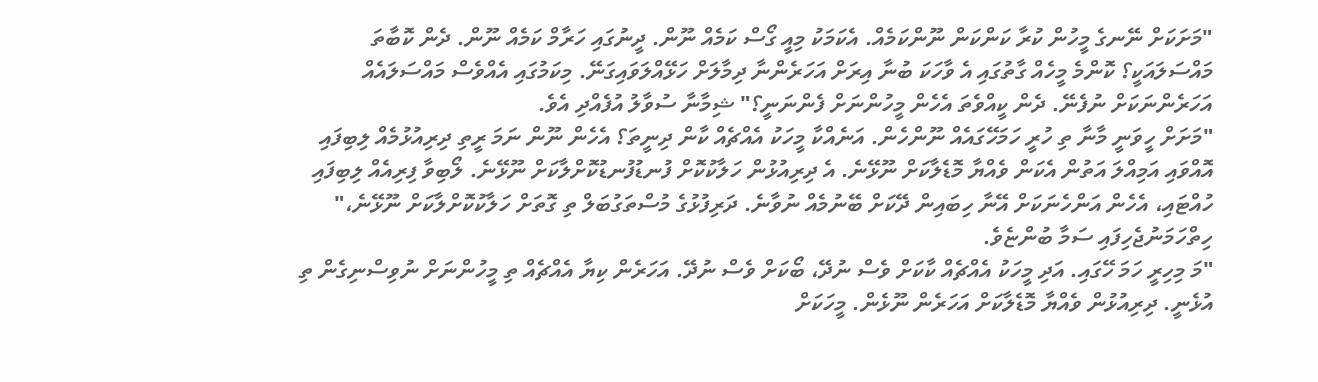"މަށަކަށް ނޭނގެ މީހުން ކުރާ ކަންކަން ނޫންކަމެއް. އެކަމަކު މިއީ ގޯސް ކަމެއް ނޫން. ދީނުގައި ހަރާމް ކަމެއް ނޫން. ދެން ކޮބާތަ މައްސަލައަކީ؟ ކޮންމެ މީހެއް ގާތުގައި އެ ވާހަކަ ބުނާ އިރަށް އަހަރެންނާ ދިމާލަށް ހަޅޭއްލަވައިގަނޭ. މިކަމުގައި އެއްވެސް މައްސަލައެއް އަހަރެންނަކަށް ނުފެނޭ. ދެން ކީއްވެތަ އެހެން މީހުންނަށް ފެންނަނީ؟" ޝިމާނާ ސުވާލު އުފެއްދި އެވެ.
"މަށަށް ހީވަނީ މާނާ ތި ހުރީ ހަމަހޭގައެއް ނޫންހެން. އަނެއްކާ މީހަކު އެއްޗެއް ކާން ދިނީތަ؟ އެހެން ނޫން ނަމަ ރީތި ދިރިއުޅުމެއް ލިބިފައި އޮއްވައި އަމިއްލަ އަތުން އެކަން ވެއްޔާ މޮޑެލާކަށް ނޫޅޭނެ. އެ ދިރިއުޅުން ހަލާކުކޮށް ފުނޑުފުނޑުކޮށްލާކަށް ނޫޅޭނެ. ލޯބިވާ ފިރިއެއް ލިބިފައި ހުއްޓައި، އެހެން އަންހެނަކަށް އޭނާ ހިބައިން ދޭކަށް ބޭނުމެއް ނުވާނެ. ދަރިފުޅުގެ މުސްތަގުބަލް ތި ގޮތަށް ހަލާކުކޮށްލާކަށް ނޫޅޭނެ،" ހިތްހަމަނުޖެހިފައި ސަމާ ބުންޏެވެ.
"މަ މިހިރީ ހަމަ ހޭގައި. އަދި މީހަކު އެއްޗެއް ކާކަށް ވެސް ނުދޭ، ބޯކަށް ވެސް ނުދޭ. އަހަރެން ކިޔާ އެއްޗެއް ތި މީހުންނަށް ނުވިސްނިގެން ތި އުޅެނީ. ދިރިއުޅުން ވެއްޔާ މޮޑެލާކަށް އަހަރެން ނޫޅެން. މީހަކަށް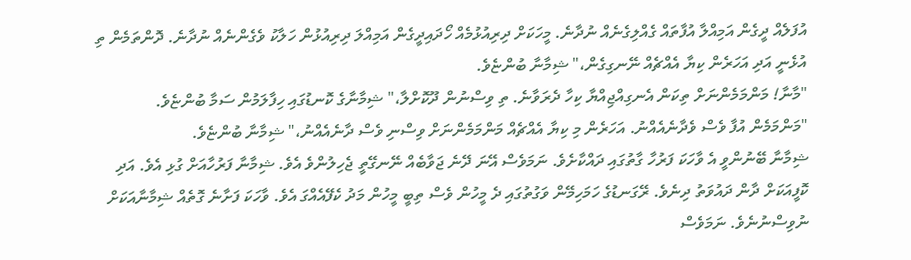އުފަލެއް ދީގެން އަމިއްލާ އުފާތައް ގެއްލިގެނެއް ނުދާނެ. މީހަކަށް ދިރިއުޅުމެއް ހޯދައިދީގެން އަމިއްލަ ދިރިއުޅުން ހަލާކު ވެގެންނެއް ނުދާނެ. ދޮންތަމެން ތި އުޅެނީ އަދި އަހަރެން ކިޔާ އެއްޗެއް ނޭނގިގެން،" ޝިމާނާ ބުންޏެވެ.
"މާނާ! މަންމަމެންނަށް ތިކަން އެނގިއްޖިއްޔާ ކިހާ ދެރަވާނެ. ތި ވިސްނުން ދޫކޮށްލާ،" ޝިމާނާގެ ކޮނޑުގައި ހިފާލަމުން ސަމާ ބުންޏެވެ.
"މަންމަމެން އުފާ ވެސް ވެދާނެއެއްނު. އަހަރެން މި ކިޔާ އެއްޗެއް މަންމަމެންނަށް ވިސްނި ވެސް ދާނެއެއްނު،" ޝިމާނާ ބުންޏެވެ.
ޝިމާނާ ބޭނުންވީ އެ ވާހަކަ ފަރުހާ ގާތުގައި ދައްކާށެވެ. ނަމަވެސް އޭނަ ދޭނެ ޖަވާބެއް ނޭނގޭތީ ޖެހިލުންވެ އެވެ. ޝިމާނާ ފަރުހާއަށް ގުޅި އެވެ. އަދި ކޮފީއަކަށް ދާން ދައުވަތު ދިނެވެ. ރޭގަނޑުގެ ހަމަހިމޭން ވަގުތުގައި ދެ މީހުން ވެސް ތިބީ މީހުން މަދު ކެފޭއެއްގަ އެވެ. ވާހަކަ ފަށާނެ ގޮތެއް ޝިމާނާއަކަށް ނުވިސްނުނެވެ. ނަމަވެސް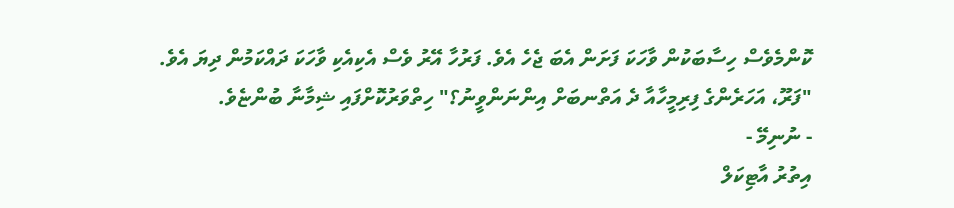ކޮންމެވެސް ހިސާބަކުން ވާހަކަ ފަށަން އެބަ ޖެހެ އެވެ. ފަރުހާ އޭރު ވެސް އެކިއެކި ވާހަކަ ދައްކަމުން ދިޔަ އެވެ.
"ފަރޫ، އަހަރެންގެ ފިރިމީހާއާ ދެ އަތްނބަށް އިންނަންވީނު؟" ހިތްވަރުކޮށްފައި ޝިމާނާ ބުންޏެވެ.
- ނުނިމޭ -
އިތުރު އާޓިކަލް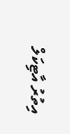އިތުރު އާޓިކަލް